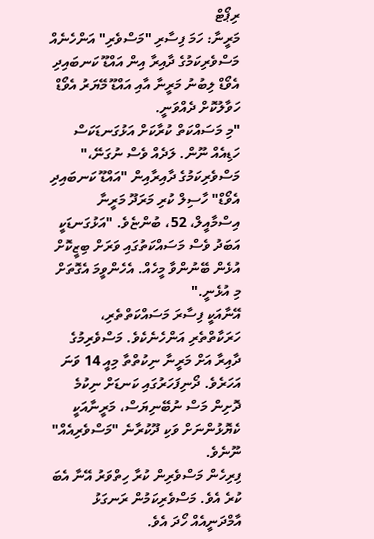ރިޕޯޓް
މަރީނާ: ހަމަ ފިސާރި "މަސްވެރި" އަންހެނެއް
މަސްވެރިކަމުގެ ދާއިރާ އިން އައްޑޫ ކަނބައިދި އެވޯޑް ލިބުނު މަރީނާ އާއި އައްޑޫ މޭޔަރު އެވޯޑް ހަވާލުކޮށް ދެއްވަނީ.
"މި މަސައްކަތް ކުރާކަށް އަޅުގަނޑަކަސް ހަޑިއެއް ނޫން. ލަދެއް ވެސް ނުގަނޭ،" މަސްވެރިކަމުގެ ދާއިރާއިން "އައްޑޫ ކަނބައިދި އެވޯޑް" ހާސިލް ކުރި މަރަދޫ މަރީނާ އިސްމާއީލް، 52، ބުންޏެވެ. "އަޅުގަނޑަކީ އަބަދު ވެސް މަސައްކަތުގައި ވަރަށް ބިޒީކޮށް އުޅެން ބޭނުންވާ މީހެއް. އެހެންވީމަ އެގޮތަށް މި އުޅެނީ."
އޭނާއަކީ ފިސާރަ މަސައްކަތްތެރި، ހަރަކާތްތެރި އަންހެނެކެވެ. މަސްވެރިމުގެ ދާއިރާ އަށް މަރީނާ ނިކުތްތާ މިއީ 14 ވަނަ އަހަރެވެ. ދޯނިފަހަރުގައި ކަނޑަށް ނިކުމެ ދޮށިން މަސް ނުބޭނިޔަސް، މަރީނާއަކީ ކެޔޮޅުންނަށް ވަކި ދޫކުރާނެ "މަސްވެރިއެއް" ނޫނެވެ.
ފިރިހެން މަސްވެރިން ކުރާ ހިތްވަރު އޭނާ އެބަ ކުރެ އެވެ. މަސްވެރިކަމުން ރަނގަޅު އާމްދަނީއެއް ހޯދަ އެވެ.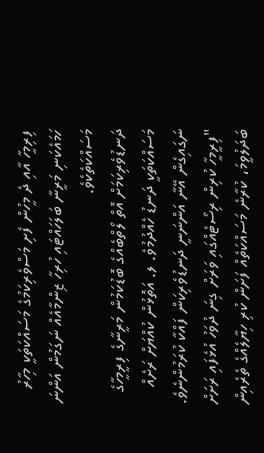ފިރިމީހާ އާއި ދެ މީހުން ފެށި މަސްވެރިކަމުގެ މަސައްކަތަކީ މިހާރު ހަމައެކަނި މަރީނާ ބަލަހައްޓައި ހުރިހާ ޒިންމާއެއް ނަގަމުން އަންނަ މަސައްކަތެކެވެ.
ދަނޑުވެރިކަމަށް އޮތް ލޯތްބެއްގެ ބޮޑުކަމުން މަރީނާގެ ފިރީމީހާގެ މަސައްކަތަކީ ދަނޑު ހެއްދުމުވެ. ލ. އަތޮޅުން ކުއްޔަށް ރަށެއް ނަގައިގެން އޭނާ އަންނަނީ ދަނޑުވެރިކަން ފައްކާ ކުރަމުންނެވެ.
"ފިރީމީހާ ކުރިން ރިސޯޓެއްގައި ވަރަށް ގިނަ ދުވަހު އުޅެފައި ރަށަށް ބަދަލުވީމަ، ކުރާނެ މަސައްކަތެއް ފަށަން ކުރި ހިޔާލެއްގެ ތެރެއިން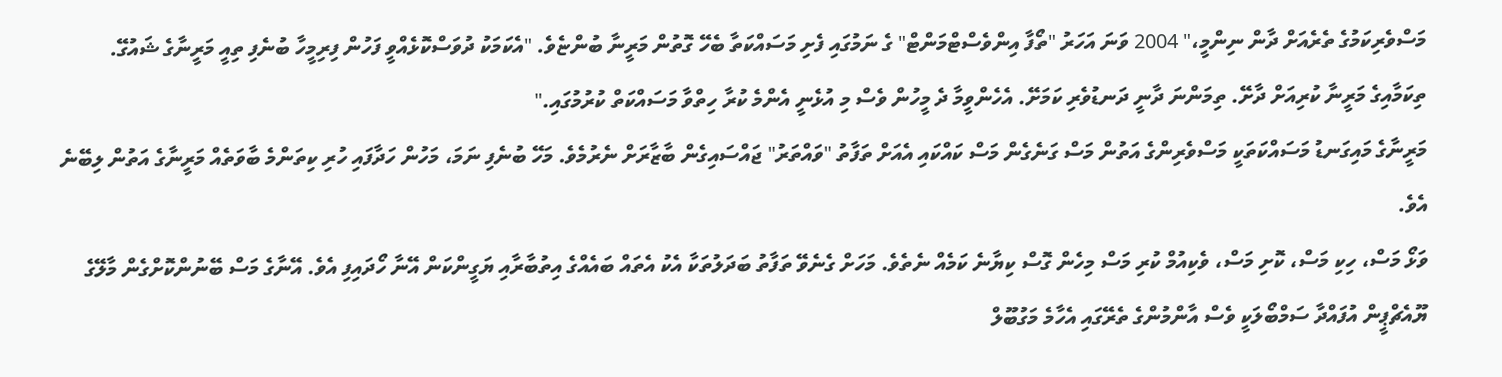މަސްވެރިކަމުގެ ތެރެއަށް ދާން ނިންމީ،" 2004 ވަނަ އަހަރު "ތޯފާ އިންވެސްޓްމަންޓް" ގެ ނަމުގައި ފެށި މަސައްކަތާ ބެހޭ ގޮތުން މަރީނާ ބުންޏެވެ. "އެކަމަކު ދުވަސްކޮޅެއްވީ ފަހުން ފިރިމީހާ ބުނެފި ތިއީ މަރީނާގެ ޝައުގޭ. ތިކަމާއިގެ މަރީނާ ކުރިއަށް ދާށޭ. ތިމަންނަ ދާނީ ދަނޑުވެރި ކަމަށޭ. އެހެންވީމާ ދެ މީހުން ވެސް މި އުޅެނީ އެންމެ ކުރާ ހިތްވާ މަސައްކަތް ކުރުމުގައި."
މަރީނާގެ މައިގަނޑު މަސައްކަތަކީ މަސްވެރިންގެ އަތުން މަސް ގަނެގެން މަސް ކައްކައި އެއަށް ތަފާތު "ވައްތަރު" ޖައްސައިގެން ބާޒާރަށް ނެރުމެވެ. މަހޭ ބުނެފި ނަމަ، މަހުން ހަދާފައި ހުރި ކިތަންމެ ބާވަތެއް މަރީނާގެ އަތުން ލިބޭނެ އެވެ.
ވަޅޯ މަސް، ހިކި މަސް، ކޮށި މަސް، ވެކިއުމް ކުރި މަސް މިހެން ގޮސް ކިޔާނެ ކަމެއް ނެތެވެ. މަހަށް ގެނެވޭ ތަފާތު ބަދަލުތަކާ އެކު އެތައް ބައެއްގެ އިތުބާރާއި ޔަގީންކަން އޭނާ ހޯދައިފި އެވެ. އޭނާގެ މަސް ބޭނުންކޮށްގެން މާލޭގެ ޔޫއެޗްޕީން އުފައްދާ ސަމްބޯލަކީ ވެސް އާންމުންގެ ތެރޭގައި އެހާމެ މަގުބޫލް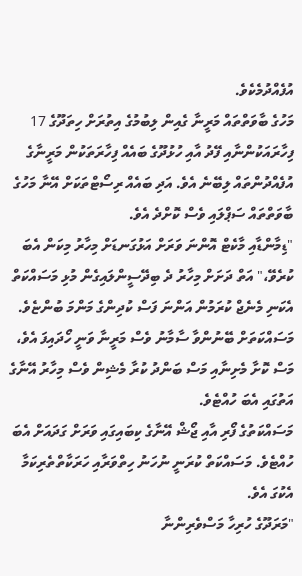އުފެއްދުމެކެވެ.
މަހުގެ ބާވަތްތައް މަރީނާ ގެއިން ލިބުމުގެ އިތުރަށް ހިތަދޫގެ 17 ފިހާރައަކުންނާއި ފޭދު އާއި ހުޅުދޫގެ ބައެއް ފިހާރަތަކުން މަރީނާގެ އުފެއްދުންތައް ލިބޭނެ އެވެ. އަދި ބައެއް ރިސޯޓްތަކަށް އޭނާ މަހުގެ ބާވަތްތައް ސަޕްލައި ވެސް ކޮށްދެ އެވެ.
"ޑިމާންޑާއި މާކެޓް އޮންނަ ވަރަށް އަޅުގަނޑަށް މިހާރު މިކަން އެބަ ކުރެވޭ،" އަތް ދަށަށް މިހާރު ދެ ބިދޭސީންލައިގެން މުޅި މަސައްކަތް އެކަނި މެނެޖް ކުރަމުން އަންނަ ފަސް ކުދިންގެ މަންމަ ބުންޏެވެ.
މަސައްކަތަށް ބޭނުންވާ ސާމާނު ވެސް މަރީނާ ވަނީ ހޯދައިފަ އެވެ، މަސް ކޮށާ މެށިނާއި މަސް ބަންދު ކުރާ މެޝިން ވެސް މިހާރު އޭނާގެ އަތުގައި އެބަ ހުއްޓެވެ.
މަސައްކަތުގެ ފޯރި އާއި ޖޯޝް އޭނާގެ ކިބައިގައި ވަރަށް ގަދައަށް އެބަ ހުއްޓެވެ. މަސައްކަތް ކުރަނީ ނުހަނު ހިތްވަރާއި ހަރަކާތްތެރިކަމާ އެކުގަ އެވެ.
"މަރަދޫގެ ހުރިހާ މަސްވެރިންނާ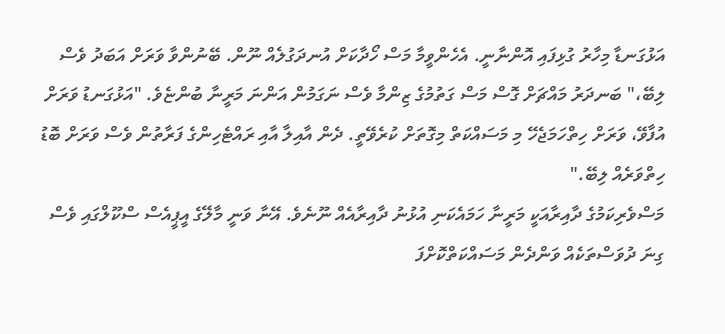އަޅުގަނޑާ މިހާރު ގުޅިފައި އޮންނާނީ. އެހެންވީމާ މަސް ހޯދާކަށް އުނދަގުލެއް ނޫން. ބޭނުންވާ ވަރަށް އަބަދު ވެސް ލިބޭ،" ބަނދަރު މައްޗަށް ގޮސް މަސް ގަތުމުގެ ޒިންމާ ވެސް ނަގަމުން އަންނަ މަރީނާ ބުންޏެވެ. "އަޅުގަނޑު ވަރަށް އުފާވޭ، ވަރަށް ހިތްހަމަޖެހޭ މި މަސައްކަތް މިގޮތަށް ކުރެވޭތީ. ދެން އާއިލާ އާއި ރައްޓެހިންގެ ފަރާތުން ވެސް ވަރަށް ބޮޑު ހިތްވަރެއް ލިބޭ."
މަސްވެރިކަމުގެ ދާއިރާއަކީ މަރީނާ ހަމައެކަނި އުޅުނު ދާއިރާއެއް ނޫނެވެ. އޭނާ ވަނީ މާލޭގެ އީޕީއެސް ސްކޫލްގައި ވެސް ގިނަ ދުވަސްތަކެއް ވަންދެން މަސައްކަތްކޮށްފަ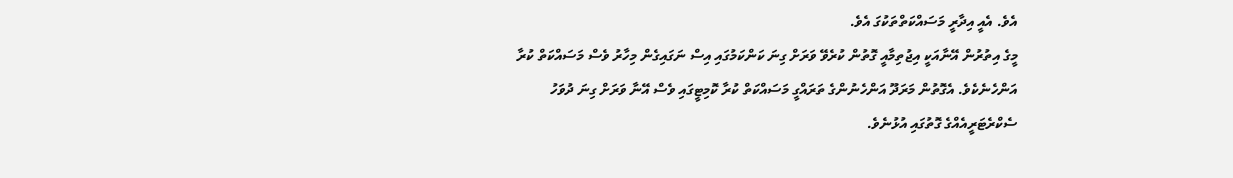އެވެ. އެއީ އިދާރީ މަސައްކަތްތަކުގަ އެވެ.
މީގެ އިތުރުން އޭނާއަކީ އިޖުތިމާއީ ގޮތުން ކުރެވޭ ވަރަށް ގިނަ ކަންކަމުގައި އިސް ނަގައިގެން މިހާރު ވެސް މަސައްކަތް ކުރާ އަންހެނެކެވެ. އެގޮތުން މަރަދޫ އަންހެނުންގެ ތަރައްގީ މަސައްކަތް ކުރާ ކޮމިޓީގައި ވެސް އޭނާ ވަރަށް ގިނަ ދުވަހު ސެކްރެޓަރީއެއްގެ ގޮތުގައި އުޅުނެވެ.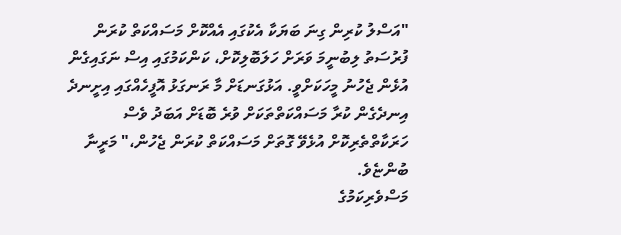"އަސްލު ކުރިން ގިނަ ބަޔަކާ އެކުގައި އެއްކޮށް މަސައްކަތް ކުރަން ފުރުސަތު ލިބުނީމަ ވަރަށް ހަލަބޮލިކޮށް، ކަންކަމުގައި އިސް ނަގައިގެން އުޅެން ޖެހުނު މީހަކަށްވީ. އަޅުގަނޑަށް މާ ރަނގަޅު އޮފީހެއްގައި އިށީނދެ އިނދެގެން ކުރާ މަސައްކަތްތަކަށް ވުރެ ބޮޑަށް އަބަދު ވެސް ހަރަކާތްތެރިކޮށް އުޅެވޭ ގޮތަށް މަސައްކަތް ކުރަން ޖެހުން،" މަރީނާ ބުންޏެވެ.
މަސްވެރިކަމުގެ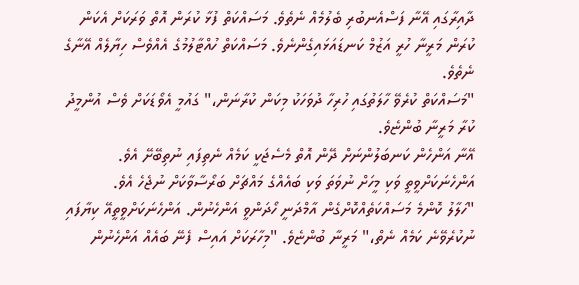ދާއިރާގައި އޭނާ ފަސްއެނބުރި ބެލުމެއް ނެތެވެ. މަސައްކަތް ފުޅާ ކުރަން އޮތް ވަރަކަށް އެކަން ކުރަން މަރީނާ ހުރީ އަޒުމް ކަނޑައަޅައިގެންނެވެ. މަސައްކަތް ހުއްޓާލުމުގެ އެއްވެސް ހިޔާލެއް އޭނާގެ ނެތެވެ.
"މަސައްކަތް ކުރެވޭ ހާލަތުގައި ހުރިހާ ދުވަހަކު މިކަން ކުރާނަން،" ގައުމީ އެވޯޑަކަށް ވެސް އުންމީދު ކުރާ މަރީނާ ބުންޏެވެ.
އޭނާ އަންހެން ކަނބަލުންނަށް ދޭން އޮތް މެސެޖަކީ ކަމެއް ނެތިފައި ނުތިބޭށޭ އެވެ. އަންހެނަކަށްވީތީ ވަކި މީހަށް ނުވަތަ ވަކި ބައެއްގެ މައްޗަށް ބަރޯސާވާކަށް ނުޖެހެ އެވެ.
"ހަލާލު ކޮންމެ މަސައްކަތެއްކޮށްގެން އާމްދަނީ ހޯދަންވީ އަންހެނުން. އަންހެނަކަށްވީތީއޭ ކިޔާފައި ނުކުރެވޭނެ ކަމެއް ނެތް،" މަރީނާ ބުންޏެވެ. "މިހާރަކަށް އައިސް ފެނޭ ބައެއް އަންހެނުން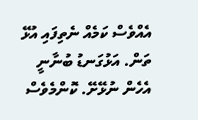އެއްވެސް ކަމެއް ނެތިފައި އުޅޭ ތަން. އަޅުގަނޑު ބުނާނީ އެހެން ނުޅޭށޭ. ކޮންމެވެސް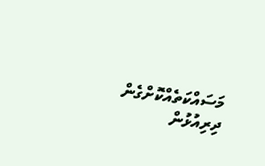މަސައްކަތެއްކޮށްގެން ދިރިއުޅުން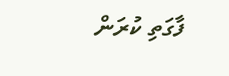ފާގަތި ކުރަން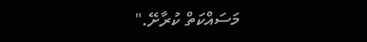މަސައްކަތް ކުރާށޭ."